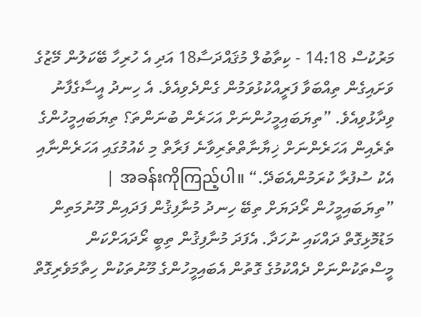މަރުކުސް 14:18 - ކިތާބުލް މުޤައްދަސާ18 އަދި އެ ހުރިހާ ބޭކަލުން މޭޒުގެ ވަށައިގެން ތިއްބަވާ ފަރީއްކުޅުވަމުން ގެންދެވިއެވެ. އެ ހިނދު އީސާގެފާނު ވިދާޅުވިއެވެ. ”ތިޔަބައިމީހުންނަށް އަހަރެން ބުނަންތަ؟ ތިޔަބައިމީހުންގެ ތެރެއިން އަހަރެންނަށް ޚިޔާނާތްތެރިވާނެ ފަރާތް މި ކެއުމުގައި އަހަރެންނާއި އެކު ސުފުރާ ކުރަމުންއެބަދޭ.“ အခန်းကိုကြည့်ပါ။ |
”ތިޔަބައިމީހުން ރޯދަޔަށް ތިބޭ ހިނދު މުނާފިޤުން ފަދައިން މޫނުމަތިން މަޑުމޮޅިގޮތް ދައްކައި ނުހަދާ. އެފަދަ މުނާފިޤުން ތިބީ ރޯދައަށްކަން މީސްތަކުންނަށް ދެއްކުމުގެ ގޮތުން އެބައިމީހުންގެ މޫނުތަކުން ހިތާމަވެރިގޮތް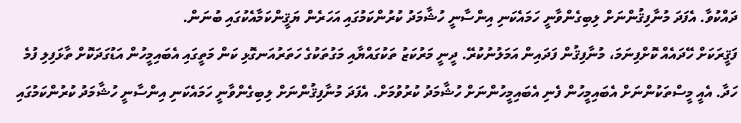ދައްކުވާ. އެފަދަ މުނާފިޤުންނަށް ލިބިގެންވާނީ ހަމައެކަނި އިންސާނީ ހުޝާމަދު ކުރުންކަމުގައި އަހަރެން ޔަޤީންކަމާއެކުގައި ބުނަން.
ފަޤީރަކަށް ހޭދައެއް ކޮށްފިނަމަ، މުނާފިޤުން ފަދައިން އަމަލުނުކުރޭ. ދީނީ މަރުކަޒު ތަކުގައްޔާއި މަގުތަކުގެ ހަތަރުއަނގޮޅި ކަން މަތީގައި އެބައިމީހުން އަޑުގަދަކޮށް ތާޅަފިލި ފުމެ ހަދާ. އެއީ މީސްތަކުންނަށް އެބައިމީހުން ފެނި އެބައިމީހުންނަށް ހުޝާމަދު ކުރުވުމަށް. އެފަދަ މުނާފިޤުންނަށް ލިބިގެންވާނީ ހަމައެކަނި އިންސާނީ ހުޝާމަދު ކުރުންކަމުގައި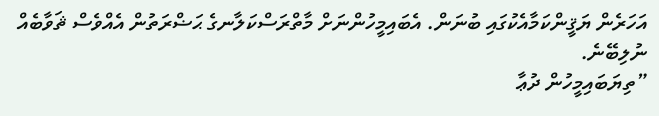އަހަރެން ޔަޤީންކަމާއެކުގައި ބުނަން. އެބައިމީހުންނަށް މާތްރަސްކަލާނގެ ޙަޟްރަތުން އެއްވެސް ޘަވާބެއް ނުލިބޭނެ.
”ތިޔަބައިމީހުން ދުޢާ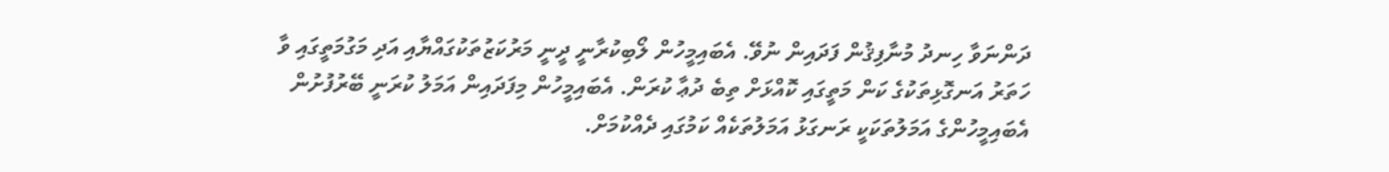ދަންނަވާ ހިނދު މުނާފިޤުން ފަދައިން ނުވޭ. އެބައިމީހުން ލޯބިކުރާނީ ދީނީ މަރުކަޒުތަކުގައްޔާއި އަދި މަގުމަތީގައި ވާ ހަތަރު އަނގޮޅިތަކުގެ ކަން މަތީގައި ކޮއްޅަށް ތިބެ ދުޢާ ކުރަން. އެބައިމީހުން މިފަދައިން އަމަލު ކުރަނީ ބޭރުފުށުން އެބައިމީހުންގެ އަމަލުތަކަކީ ރަނގަޅު އަމަލުތަކެއް ކަމުގައި ދެއްކުމަށް.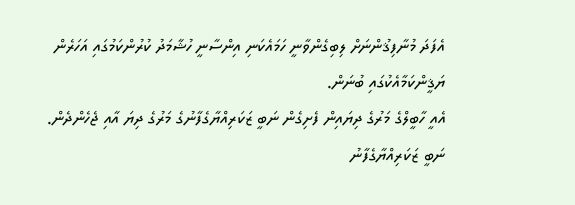އެފަދަ މުނާފިޤުންނަށް ލިބިގެންވާނީ ހަމައެކަނި އިންސާނީ ހުޝާމަދު ކުރުންކަމުގައި އަހަރެން ޔަޤީންކަމާއެކުގައި ބުނަން.
އެއީ ހާބީލްގެ މަރުގެ ދިޔައިން ފެށިގެން ނަބީ ޒަކަރިއްޔާގެފާނުގެ މަރުގެ ދިޔަ އާއި ޖެހެންދެން. ނަބީ ޒަކަރިއްޔާގެފާނު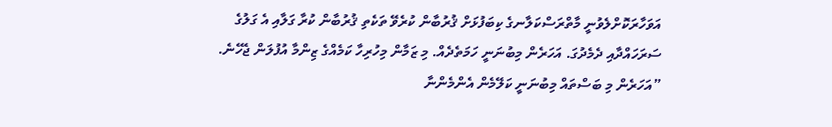އަވަހާރަކޮށްލެވުނީ މާތްރަސްކަލާނގެ ކިބަފުޅަށް ޤުރުބާން ކުރެވޭ ތަކެތި ޤުރުބާން ކުރާ ގަލާއި އެ ގަލުގެ ސަރަހައްދާއި ދެމެދުގަ. އަހަރެން މިބުނަނީ ހަމަތެދެއް. މި ޒަމާން މިހުރިހާ ކަމެއްގެ ޒިންމާ އުފުލަން ޖެހޭނެ.
”އަހަރެން މި ބަސްތައް މިބުނަނީ ކަލޭމެން އެންމެންނާ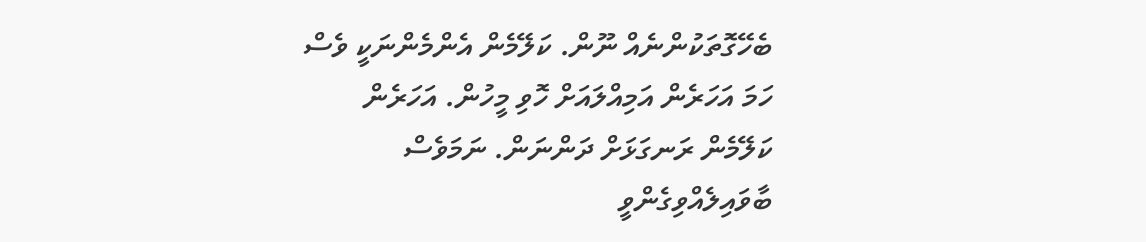ބެހޭގޮތަކުންނެއް ނޫން. ކަލޭމެން އެންމެންނަކީ ވެސް ހަމަ އަހަރެން އަމިއްލައަށް ހޮވި މީހުން. އަހަރެން ކަލޭމެން ރަނގަޅަށް ދަންނަން. ނަމަވެސް ބާވައިލެއްވިގެންވީ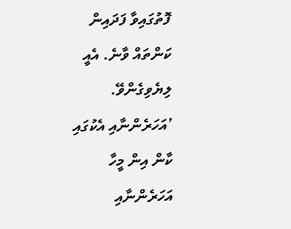ފޮތުގައިވާ ފަދައިން ކަންތައް ވާނެ. އެއީ ލިޔެވިގެންވޭ. ’އަހަރެންނާއި އެކުގައި ކާން އިން މީހާ އަހަރެންނާއި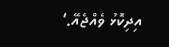އިދިކޮޅު ވެއްޖެއޭ.‘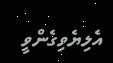އެލިޔެވިގެންވީ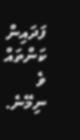ފަދައިން ކަންތައް ވެ ނިމޭނެ.